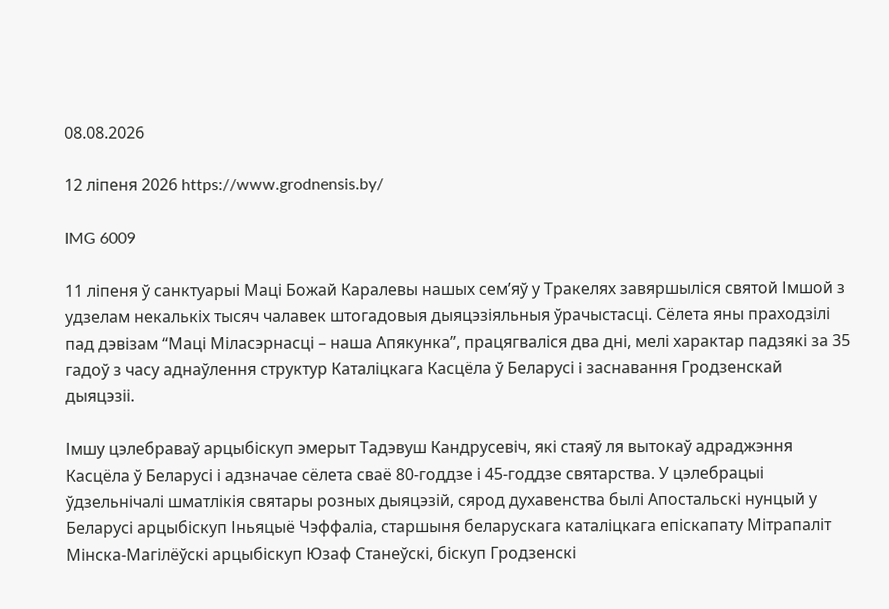08.08.2026

12 ліпеня 2026 https://www.grodnensis.by/

IMG 6009

11 ліпеня ў санктуарыі Маці Божай Каралевы нашых сем’яў у Тракелях завяршыліся святой Імшой з удзелам некалькіх тысяч чалавек штогадовыя дыяцэзіяльныя ўрачыстасці. Сёлета яны праходзілі пад дэвізам “Маці Міласэрнасці – наша Апякунка”, працягваліся два дні, мелі характар падзякі за 35 гадоў з часу аднаўлення структур Каталіцкага Касцёла ў Беларусі i заснавання Гродзенскай дыяцэзіі.

Імшу цэлебраваў арцыбіскуп эмерыт Тадэвуш Кандрусевіч, які стаяў ля вытокаў адраджэння Касцёла ў Беларусі і адзначае сёлета сваё 80-годдзе і 45-годдзе святарства. У цэлебрацыі ўдзельнічалі шматлікія святары розных дыяцэзій, сярод духавенства былі Апостальскі нунцый у Беларусі арцыбіскуп Іньяцыё Чэффаліа, старшыня беларускага каталіцкага епіскапату Мітрапаліт Мінска-Магілёўскі арцыбіскуп Юзаф Станеўскі, біскуп Гродзенскі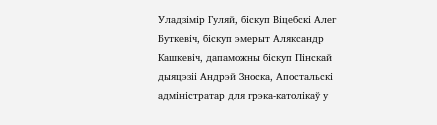Уладзімір Гуляй, біскуп Віцебскі Алег Буткевіч, біскуп эмерыт Аляксандр Кашкевіч, дапаможны біскуп Пінскай дыяцэзіі Андрэй Зноска, Апостальскі адміністратар для грэка-католікаў у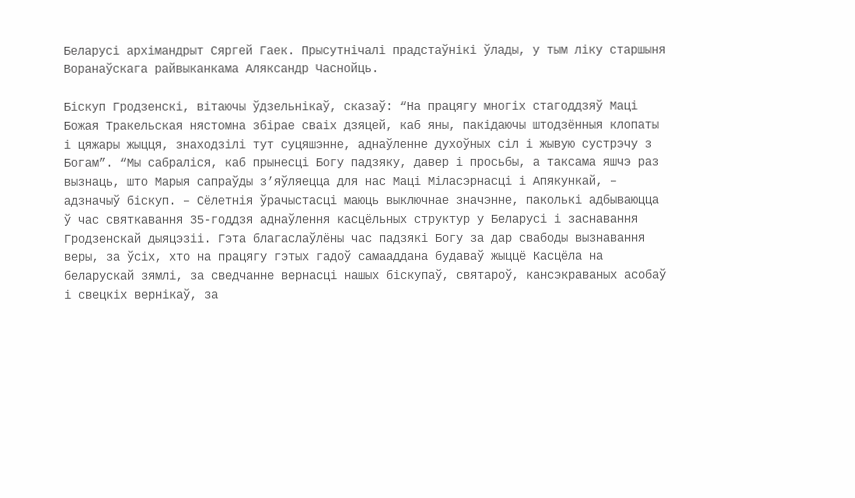Беларусі архімандрыт Сяргей Гаек. Прысутнічалі прадстаўнікі ўлады, у тым ліку старшыня Воранаўскага райвыканкама Аляксандр Часнойць.

Біскуп Гродзенскі, вітаючы ўдзельнікаў, сказаў: “На працягу многіх стагоддзяў Маці Божая Тракельская нястомна збірае сваіх дзяцей, каб яны, пакідаючы штодзённыя клопаты і цяжары жыцця, знаходзілі тут суцяшэнне, аднаўленне духоўных сіл і жывую сустрэчу з Богам”. “Мы сабраліся, каб прынесці Богу падзяку, давер і просьбы, а таксама яшчэ раз вызнаць, што Марыя сапраўды з’яўляецца для нас Маці Міласэрнасці і Апякункай, – адзначыў біскуп. – Сёлетнія ўрачыстасці маюць выключнае значэнне, паколькі адбываюцца ў час святкавання 35-годдзя аднаўлення касцёльных структур у Беларусі і заснавання Гродзенскай дыяцэзіі. Гэта благаслаўлёны час падзякі Богу за дар свабоды вызнавання веры, за ўсіх, хто на працягу гэтых гадоў самааддана будаваў жыццё Касцёла на беларускай зямлі, за сведчанне вернасці нашых біскупаў, святароў, кансэкраваных асобаў і свецкіх вернікаў, за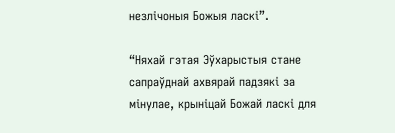незлічоныя Божыя ласкі”.

“Няхай гэтая Эўхарыстыя стане сапраўднай ахвярай падзякі за мінулае, крыніцай Божай ласкі для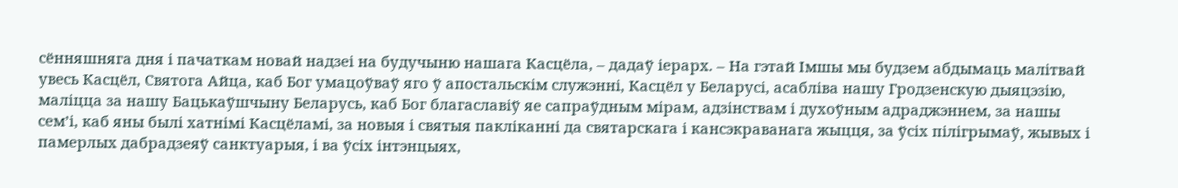сённяшняга дня і пачаткам новай надзеі на будучыню нашага Касцёла, – дадаў іерарх. – На гэтай Імшы мы будзем абдымаць малітвай увесь Касцёл, Святога Айца, каб Бог умацоўваў яго ў апостальскім служэнні, Касцёл у Беларусі, асабліва нашу Гродзенскую дыяцэзію, маліцца за нашу Бацькаўшчыну Беларусь, каб Бог благаславіў яе сапраўдным мірам, адзінствам і духоўным адраджэннем, за нашы сем’і, каб яны былі хатнімі Касцёламі, за новыя і святыя пакліканні да святарскага і кансэкраванага жыцця, за ўсіх пілігрымаў, жывых і памерлых дабрадзеяў санктуарыя, і ва ўсіх інтэнцыях,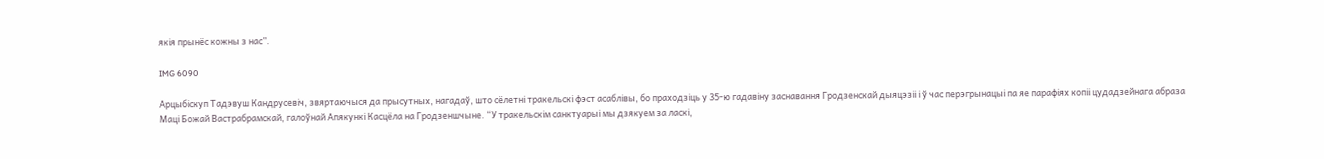якія прынёс кожны з нас”.

IMG 6090

Арцыбіскуп Тадэвуш Кандрусевіч, звяртаючыся да прысутных, нагадаў, што сёлетні тракельскі фэст асаблівы, бо праходзіць у 35-ю гадавіну заснавання Гродзенскай дыяцэзіі і ў час перэгрынацыі па яе парафіях копіі цудадзейнага абраза Маці Божай Вастрабрамскай, галоўнай Апякункі Касцёла на Гродзеншчыне. “У тракельскім санктуарыі мы дзякуем за ласкі,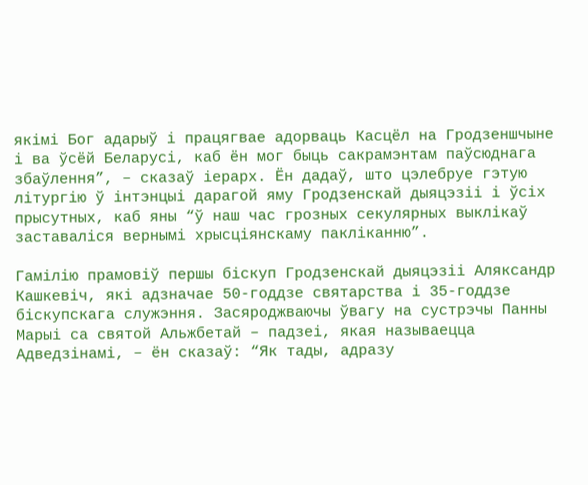якімі Бог адарыў і працягвае адорваць Касцёл на Гродзеншчыне і ва ўсёй Беларусі, каб ён мог быць сакрамэнтам паўсюднага збаўлення”, – сказаў іерарх. Ён дадаў, што цэлебруе гэтую літургію ў інтэнцыі дарагой яму Гродзенскай дыяцэзіі і ўсіх прысутных, каб яны “ў наш час грозных секулярных выклікаў заставаліся вернымі хрысціянскаму пакліканню”.

Гамілію прамовіў першы біскуп Гродзенскай дыяцэзіі Аляксандр Кашкевіч, які адзначае 50-годдзе святарства і 35-годдзе біскупскага служэння. Засяроджваючы ўвагу на сустрэчы Панны Марыі са святой Альжбетай – падзеі, якая называецца Адведзінамі, – ён сказаў: “Як тады, адразу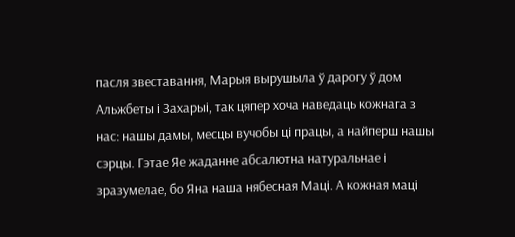пасля звеставання, Марыя вырушыла ў дарогу ў дом Альжбеты і Захарыі, так цяпер хоча наведаць кожнага з нас: нашы дамы, месцы вучобы ці працы, а найперш нашы сэрцы. Гэтае Яе жаданне абсалютна натуральнае і зразумелае, бо Яна наша нябесная Маці. А кожная маці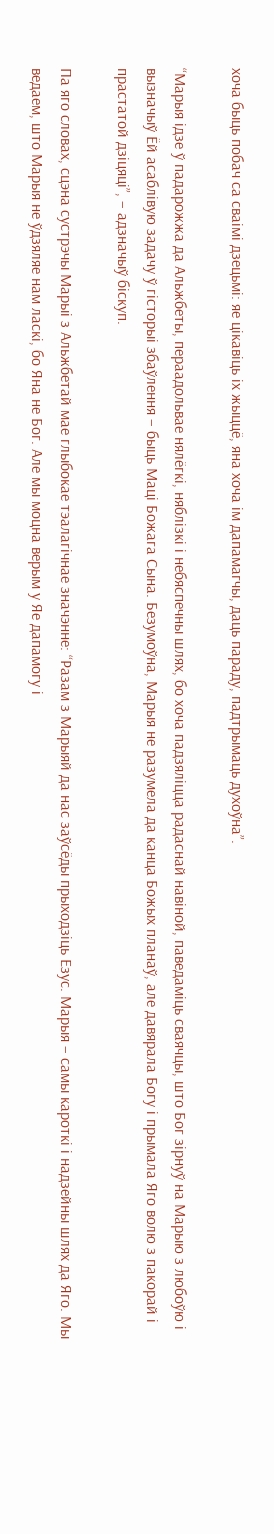хоча быць побач са сваімі дзецьмі: яе цікавіць іх жыццё, яна хоча ім дапамагчы, даць параду, падтрымаць духоўна”.

“Марыя ідзе ў падарожжа да Альжбеты, пераадольвае нялёгкі, няблізкі і небяспечны шлях, бо хоча падзяліцца радаснай навіной, паведаміць сваячцы, што Бог зірнуў на Марыю з любоўю і вызначыў Ёй асаблівую задачу ў гісторыі збаўлення – быць Маці Божага Сына. Безумоўна, Марыя не разумела да канца Божых планаў, але давярала Богу і прымала Яго волю з пакорай і прастатой дзіцяці”, – адзначыў біскуп.

Па яго словах, сцэна сустрэчы Марыі з Альжбетай мае глыбокае тэалагічнае значэнне: “Разам з Марыяй да нас заўсёды прыходзіць Езус. Марыя – самы кароткі і надзейны шлях да Яго. Мы ведаем, што Марыя не ўдзяляе нам ласкі, бо Яна не Бог. Але мы моцна верым у Яе дапамогу і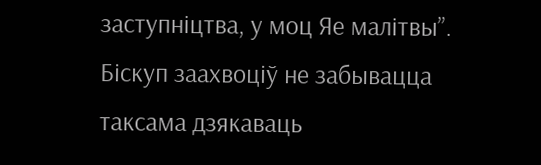заступніцтва, у моц Яе малітвы”. Біскуп заахвоціў не забывацца таксама дзякаваць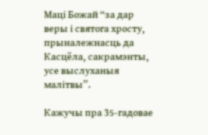Маці Божай “за дар веры і святога хросту, прыналежнасць да Касцёла, сакрамэнты, усе выслуханыя малітвы”.

Кажучы пра 35-гадовае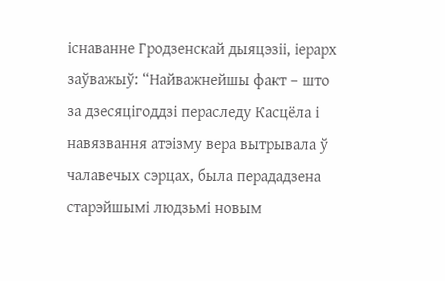існаванне Гродзенскай дыяцэзіі, іерарх заўважыў: “Найважнейшы факт – што за дзесяцігоддзі пераследу Касцёла і навязвання атэізму вера вытрывала ў чалавечых сэрцах, была перададзена старэйшымі людзьмі новым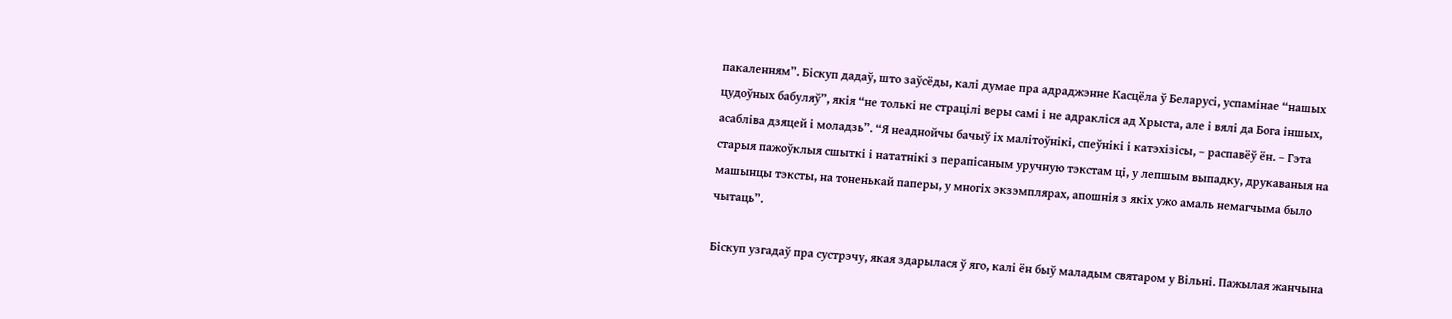пакаленням”. Біскуп дадаў, што заўсёды, калі думае пра адраджэнне Касцёла ў Беларусі, успамінае “нашых цудоўных бабуляў”, якія “не толькі не страцілі веры самі і не адракліся ад Хрыста, але і вялі да Бога іншых, асабліва дзяцей і моладзь”. “Я неаднойчы бачыў іх малітоўнікі, спеўнікі і катэхізісы, – распавёў ён. – Гэта старыя пажоўклыя сшыткі і нататнікі з перапісаным уручную тэкстам ці, у лепшым выпадку, друкаваныя на машынцы тэксты, на тоненькай паперы, у многіх экзэмплярах, апошнія з якіх ужо амаль немагчыма было чытаць”.

Біскуп узгадаў пра сустрэчу, якая здарылася ў яго, калі ён быў маладым святаром у Вільні. Пажылая жанчына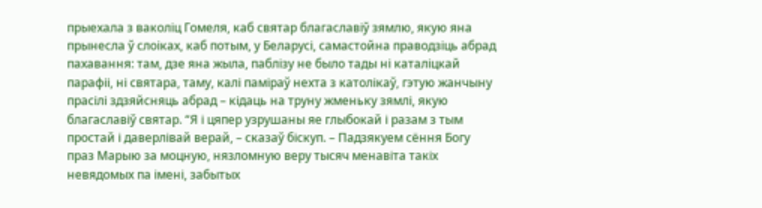прыехала з ваколіц Гомеля, каб святар благаславіў зямлю, якую яна прынесла ў слоіках, каб потым, у Беларусі, самастойна праводзіць абрад пахавання: там, дзе яна жыла, паблізу не было тады ні каталіцкай парафіі, ні святара, таму, калі паміраў нехта з католікаў, гэтую жанчыну прасілі здзяйсняць абрад – кідаць на труну жменьку зямлі, якую благаславіў святар. “Я і цяпер узрушаны яе глыбокай і разам з тым простай і даверлівай верай, – сказаў біскуп. – Падзякуем сёння Богу праз Марыю за моцную, нязломную веру тысяч менавіта такіх невядомых па імені, забытых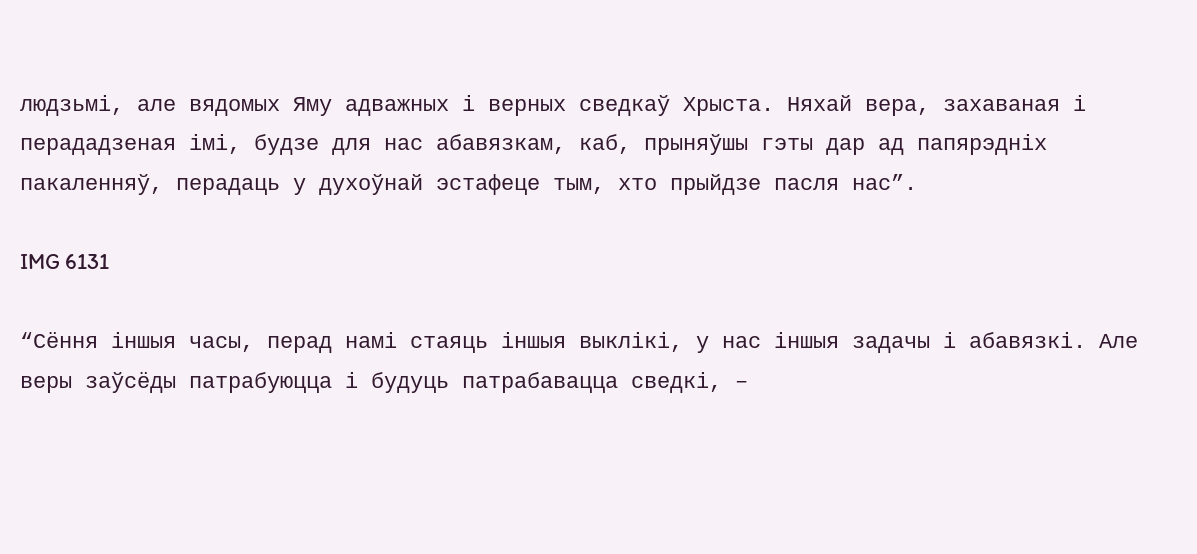людзьмі, але вядомых Яму адважных і верных сведкаў Хрыста. Няхай вера, захаваная і перададзеная імі, будзе для нас абавязкам, каб, прыняўшы гэты дар ад папярэдніх пакаленняў, перадаць у духоўнай эстафеце тым, хто прыйдзе пасля нас”.

IMG 6131

“Сёння іншыя часы, перад намі стаяць іншыя выклікі, у нас іншыя задачы і абавязкі. Але веры заўсёды патрабуюцца і будуць патрабавацца сведкі, –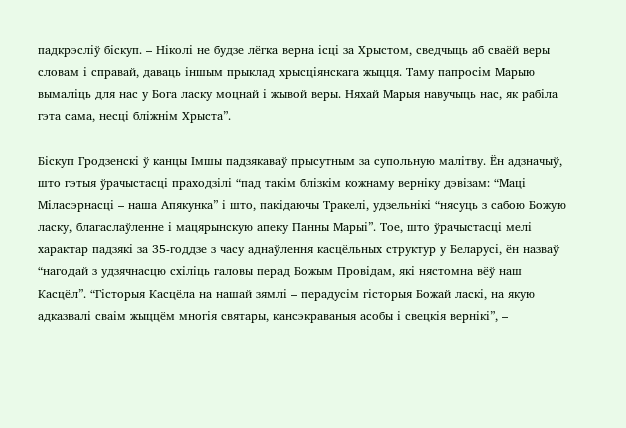падкрэсліў біскуп. – Ніколі не будзе лёгка верна ісці за Хрыстом, сведчыць аб сваёй веры словам і справай, даваць іншым прыклад хрысціянскага жыцця. Таму папросім Марыю вымаліць для нас у Бога ласку моцнай і жывой веры. Няхай Марыя навучыць нас, як рабіла гэта сама, несці бліжнім Хрыста”.

Біскуп Гродзенскі ў канцы Імшы падзякаваў прысутным за супольную малітву. Ён адзначыў, што гэтыя ўрачыстасці праходзілі “пад такім блізкім кожнаму верніку дэвізам: “Маці Міласэрнасці – наша Апякунка” і што, пакідаючы Тракелі, удзельнікі “нясуць з сабою Божую ласку, благаслаўленне і мацярынскую апеку Панны Марыі”. Тое, што ўрачыстасці мелі характар падзякі за 35-годдзе з часу аднаўлення касцёльных структур у Беларусі, ён назваў “нагодай з удзячнасцю схіліць галовы перад Божым Провідам, які нястомна вёў наш Касцёл”. “Гісторыя Касцёла на нашай зямлі – перадусім гісторыя Божай ласкі, на якую адказвалі сваім жыццём многія святары, кансэкраваныя асобы і свецкія вернікі”, –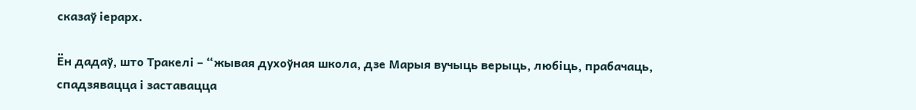сказаў іерарх.

Ён дадаў, што Тракелі – “жывая духоўная школа, дзе Марыя вучыць верыць, любіць, прабачаць, спадзявацца і заставацца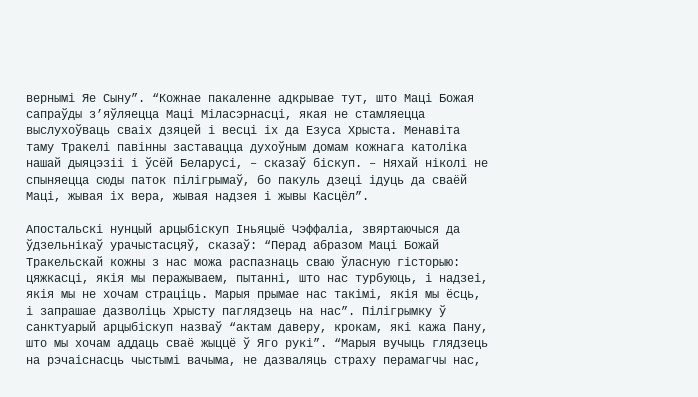вернымі Яе Сыну”. “Кожнае пакаленне адкрывае тут, што Маці Божая сапраўды з’яўляецца Маці Міласэрнасці, якая не стамляецца выслухоўваць сваіх дзяцей і весці іх да Езуса Хрыста. Менавіта таму Тракелі павінны заставацца духоўным домам кожнага католіка нашай дыяцэзіі і ўсёй Беларусі, – сказаў біскуп. – Няхай ніколі не спыняецца сюды паток пілігрымаў, бо пакуль дзеці ідуць да сваёй Маці, жывая іх вера, жывая надзея і жывы Касцёл”.

Апостальскі нунцый арцыбіскуп Іньяцыё Чэффаліа, звяртаючыся да ўдзельнікаў урачыстасцяў, сказаў: “Перад абразом Маці Божай Тракельскай кожны з нас можа распазнаць сваю ўласную гісторыю: цяжкасці, якія мы перажываем, пытанні, што нас турбуюць, і надзеі, якія мы не хочам страціць. Марыя прымае нас такімі, якія мы ёсць, і запрашае дазволіць Хрысту паглядзець на нас”. Пілігрымку ў санктуарый арцыбіскуп назваў “актам даверу, крокам, які кажа Пану, што мы хочам аддаць сваё жыццё ў Яго рукі”. “Марыя вучыць глядзець на рэчаіснасць чыстымі вачыма, не дазваляць страху перамагчы нас,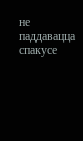не паддавацца спакусе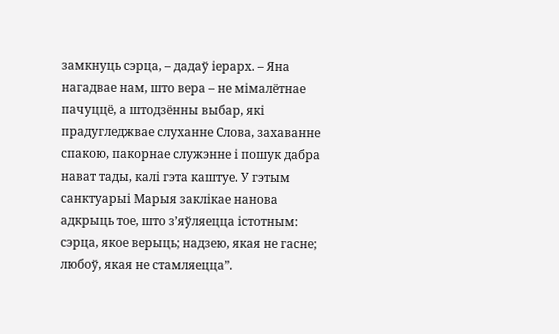замкнуць сэрца, – дадаў іерарх. – Яна нагадвае нам, што вера – не мімалётнае пачуццё, а штодзённы выбар, які прадугледжвае слуханне Слова, захаванне спакою, пакорнае служэнне і пошук дабра нават тады, калі гэта каштуе. У гэтым санктуарыі Марыя заклікае нанова адкрыць тое, што з’яўляецца істотным: сэрца, якое верыць; надзею, якая не гасне; любоў, якая не стамляецца”.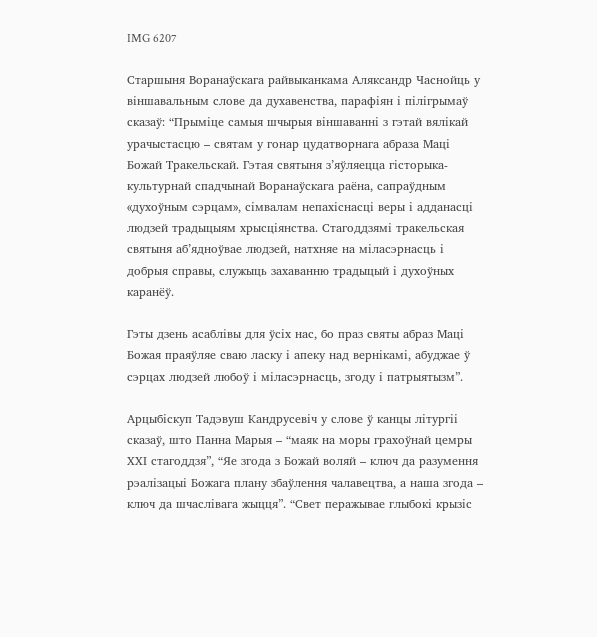IMG 6207

Старшыня Воранаўскага райвыканкама Аляксандр Часнойць у віншавальным слове да духавенства, парафіян і пілігрымаў сказаў: “Прыміце самыя шчырыя віншаванні з гэтай вялікай урачыстасцю – святам у гонар цудатворнага абраза Маці Божай Тракельскай. Гэтая святыня з’яўляецца гісторыка-культурнай спадчынай Воранаўскага раёна, сапраўдным «духоўным сэрцам», сімвалам непахіснасці веры і адданасці людзей традыцыям хрысціянства. Стагоддзямі тракельская святыня аб’ядноўвае людзей, натхняе на міласэрнасць і добрыя справы, служыць захаванню традыцый і духоўных каранёў.

Гэты дзень асаблівы для ўсіх нас, бо праз святы абраз Маці Божая праяўляе сваю ласку і апеку над вернікамі, абуджае ў сэрцах людзей любоў і міласэрнасць, згоду і патрыятызм”.

Арцыбіскуп Тадэвуш Кандрусевіч у слове ў канцы літургіі сказаў, што Панна Марыя – “маяк на моры грахоўнай цемры ХХІ стагоддзя”, “Яе згода з Божай воляй – ключ да разумення рэалізацыі Божага плану збаўлення чалавецтва, а наша згода – ключ да шчаслівага жыцця”. “Свет перажывае глыбокі крызіс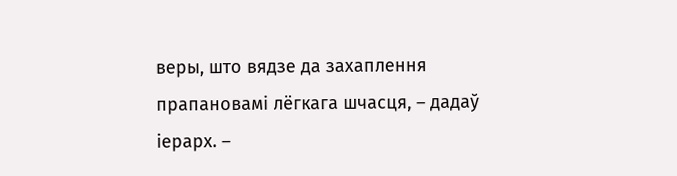веры, што вядзе да захаплення прапановамі лёгкага шчасця, – дадаў іерарх. –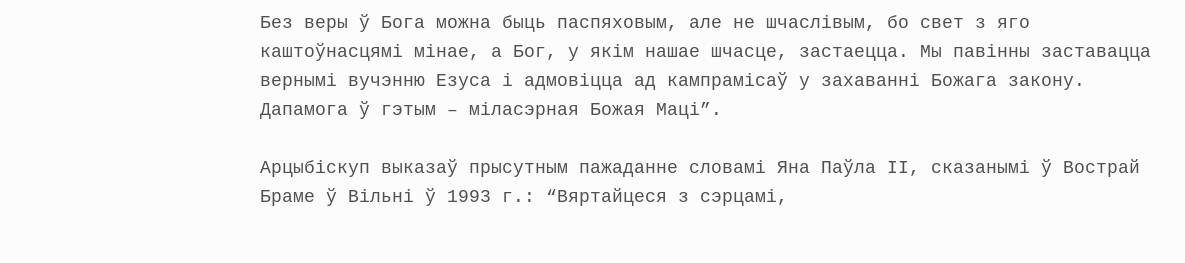Без веры ў Бога можна быць паспяховым, але не шчаслівым, бо свет з яго каштоўнасцямі мінае, а Бог, у якім нашае шчасце, застаецца. Мы павінны заставацца вернымі вучэнню Езуса і адмовіцца ад кампрамісаў у захаванні Божага закону. Дапамога ў гэтым – міласэрная Божая Маці”.

Арцыбіскуп выказаў прысутным пажаданне словамі Яна Паўла ІІ, сказанымі ў Вострай Браме ў Вільні ў 1993 г.: “Вяртайцеся з сэрцамі,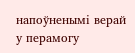напоўненымі верай у перамогу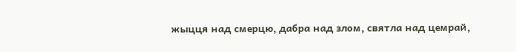жыцця над смерцю, дабра над злом, святла над цемрай,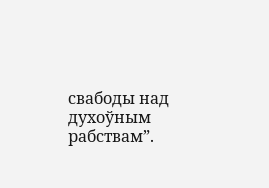свабоды над духоўным рабствам”.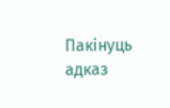Пакінуць адказ